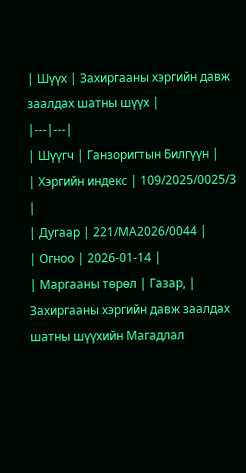| Шүүх | Захиргааны хэргийн давж заалдах шатны шүүх |
|---|---|
| Шүүгч | Ганзоригтын Билгүүн |
| Хэргийн индекс | 109/2025/0025/З |
| Дугаар | 221/МА2026/0044 |
| Огноо | 2026-01-14 |
| Маргааны төрөл | Газар, |
Захиргааны хэргийн давж заалдах шатны шүүхийн Магадлал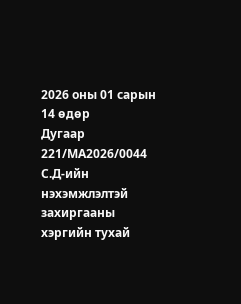2026 оны 01 сарын 14 өдөр
Дугаар 221/МА2026/0044
С.Д-ийн нэхэмжлэлтэй
захиргааны хэргийн тухай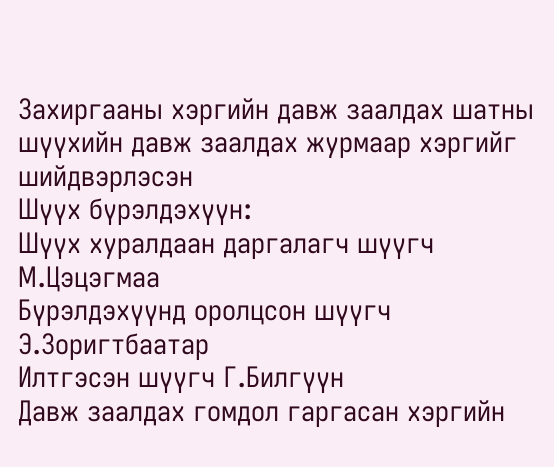Захиргааны хэргийн давж заалдах шатны шүүхийн давж заалдах журмаар хэргийг шийдвэрлэсэн
Шүүх бүрэлдэхүүн:
Шүүх хуралдаан даргалагч шүүгч М.Цэцэгмаа
Бүрэлдэхүүнд оролцсон шүүгч Э.Зоригтбаатар
Илтгэсэн шүүгч Г.Билгүүн
Давж заалдах гомдол гаргасан хэргийн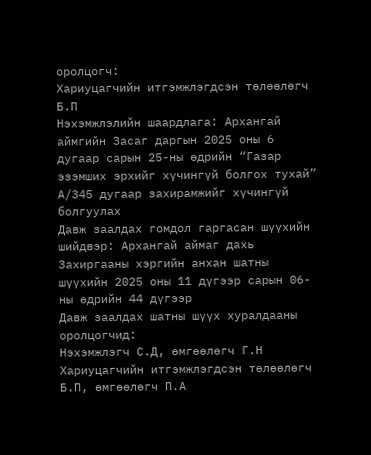оролцогч:
Хариуцагчийн итгэмжлэгдсэн төлөөлөгч Б.П
Нэхэмжлэлийн шаардлага: Архангай аймгийн Засаг даргын 2025 оны 6 дугаар сарын 25-ны өдрийн “Газар эзэмших эрхийг хүчингүй болгох тухай” А/345 дугаар захирамжийг хүчингүй болгуулах
Давж заалдах гомдол гаргасан шүүхийн шийдвэр: Архангай аймаг дахь Захиргааны хэргийн анхан шатны шүүхийн 2025 оны 11 дүгээр сарын 06-ны өдрийн 44 дүгээр
Давж заалдах шатны шүүх хуралдааны оролцогчид:
Нэхэмжлэгч С.Д, өмгөөлөгч Г.Н
Хариуцагчийн итгэмжлэгдсэн төлөөлөгч Б.П, өмгөөлөгч П.А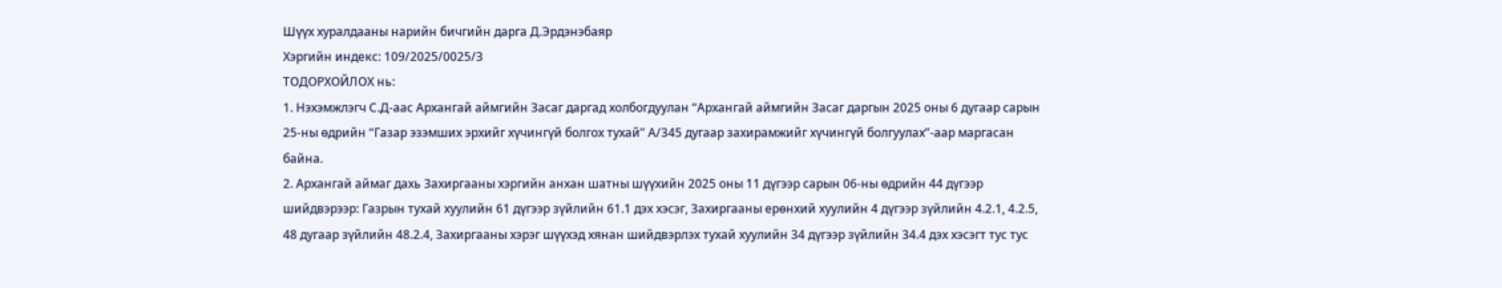Шүүх хуралдааны нарийн бичгийн дарга Д.Эрдэнэбаяр
Хэргийн индекс: 109/2025/0025/З
ТОДОРХОЙЛОХ нь:
1. Нэхэмжлэгч С.Д-аас Архангай аймгийн Засаг даргад холбогдуулан “Архангай аймгийн Засаг даргын 2025 оны 6 дугаар сарын 25-ны өдрийн “Газар эзэмших эрхийг хүчингүй болгох тухай” А/345 дугаар захирамжийг хүчингүй болгуулах”-аар маргасан байна.
2. Архангай аймаг дахь Захиргааны хэргийн анхан шатны шүүхийн 2025 оны 11 дүгээр сарын 06-ны өдрийн 44 дүгээр шийдвэрээр: Газрын тухай хуулийн 61 дүгээр зүйлийн 61.1 дэх хэсэг, Захиргааны ерөнхий хуулийн 4 дүгээр зүйлийн 4.2.1, 4.2.5, 48 дугаар зүйлийн 48.2.4, Захиргааны хэрэг шүүхэд хянан шийдвэрлэх тухай хуулийн 34 дүгээр зүйлийн 34.4 дэх хэсэгт тус тус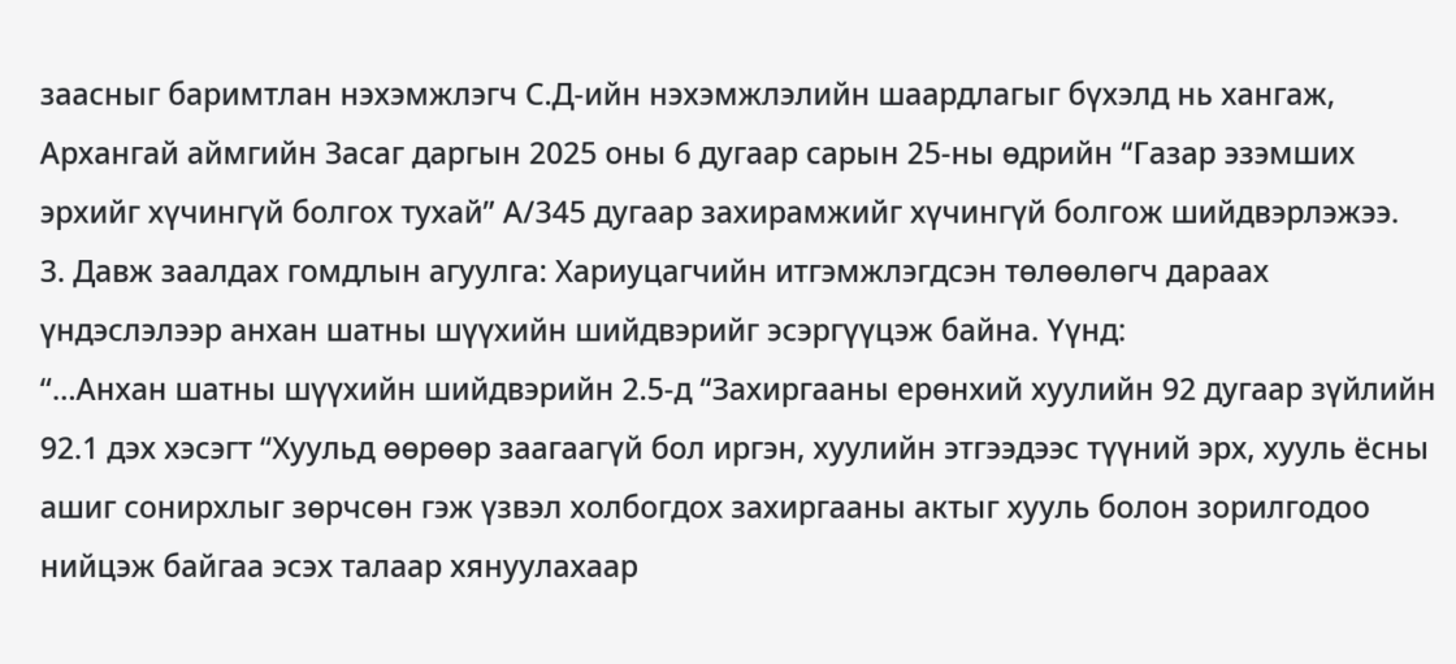заасныг баримтлан нэхэмжлэгч С.Д-ийн нэхэмжлэлийн шаардлагыг бүхэлд нь хангаж, Архангай аймгийн Засаг даргын 2025 оны 6 дугаар сарын 25-ны өдрийн “Газар эзэмших эрхийг хүчингүй болгох тухай” А/345 дугаар захирамжийг хүчингүй болгож шийдвэрлэжээ.
3. Давж заалдах гомдлын агуулга: Хариуцагчийн итгэмжлэгдсэн төлөөлөгч дараах үндэслэлээр анхан шатны шүүхийн шийдвэрийг эсэргүүцэж байна. Үүнд:
“...Анхан шатны шүүхийн шийдвэрийн 2.5-д “Захиргааны ерөнхий хуулийн 92 дугаар зүйлийн 92.1 дэх хэсэгт “Хуульд өөрөөр заагаагүй бол иргэн, хуулийн этгээдээс түүний эрх, хууль ёсны ашиг сонирхлыг зөрчсөн гэж үзвэл холбогдох захиргааны актыг хууль болон зорилгодоо нийцэж байгаа эсэх талаар хянуулахаар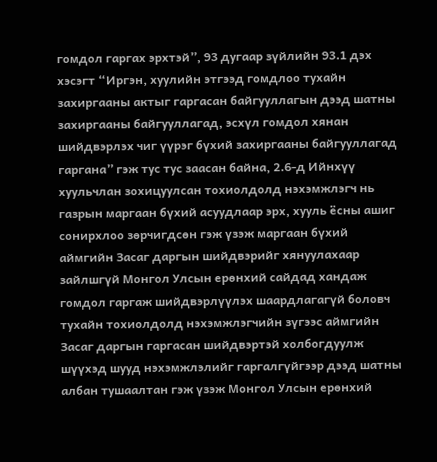гомдол гаргах эрхтэй”, 93 дугаар зүйлийн 93.1 дэх хэсэгт “Иргэн, хуулийн этгээд гомдлоо тухайн захиргааны актыг гаргасан байгууллагын дээд шатны захиргааны байгууллагад, эсхүл гомдол хянан шийдвэрлэх чиг үүрэг бүхий захиргааны байгууллагад гаргана” гэж тус тус заасан байна, 2.6-д Ийнхүү хуульчлан зохицуулсан тохиолдолд нэхэмжлэгч нь газрын маргаан бүхий асуудлаар эрх, хууль ёсны ашиг сонирхлоо зөрчигдсөн гэж үзэж маргаан бүхий аймгийн Засаг даргын шийдвэрийг хянуулахаар зайлшгүй Монгол Улсын ерөнхий сайдад хандаж гомдол гаргаж шийдвэрлүүлэх шаардлагагүй боловч тухайн тохиолдолд нэхэмжлэгчийн зүгээс аймгийн Засаг даргын гаргасан шийдвэртэй холбогдуулж шүүхэд шууд нэхэмжлэлийг гаргалгүйгээр дээд шатны албан тушаалтан гэж үзэж Монгол Улсын ерөнхий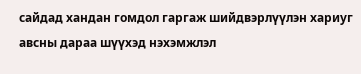сайдад хандан гомдол гаргаж шийдвэрлүүлэн хариуг авсны дараа шүүхэд нэхэмжлэл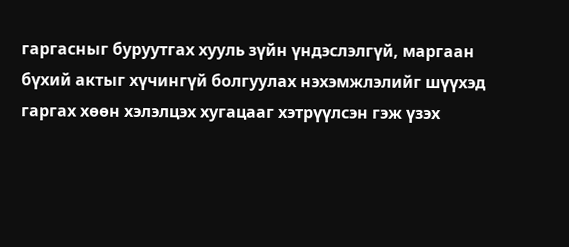гаргасныг буруутгах хууль зүйн үндэслэлгүй, маргаан бүхий актыг хүчингүй болгуулах нэхэмжлэлийг шүүхэд гаргах хөөн хэлэлцэх хугацааг хэтрүүлсэн гэж үзэх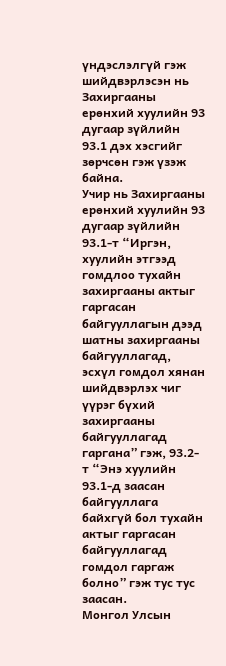үндэслэлгүй гэж шийдвэрлэсэн нь Захиргааны ерөнхий хуулийн 93 дугаар зүйлийн 93.1 дэх хэсгийг зөрчсөн гэж үзэж байна.
Учир нь Захиргааны ерөнхий хуулийн 93 дугаар зүйлийн 93.1-т “Иргэн, хуулийн этгээд гомдлоо тухайн захиргааны актыг гаргасан байгууллагын дээд шатны захиргааны байгууллагад, эсхүл гомдол хянан шийдвэрлэх чиг үүрэг бүхий захиргааны байгууллагад гаргана” гэж, 93.2-т “Энэ хуулийн 93.1-д заасан байгууллага байхгүй бол тухайн актыг гаргасан байгууллагад гомдол гаргаж болно” гэж тус тус заасан.
Монгол Улсын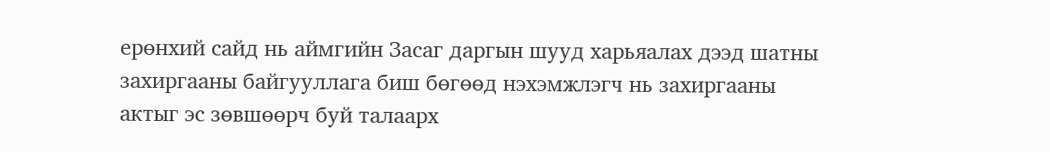ерөнхий сайд нь аймгийн Засаг даргын шууд харьяалах дээд шатны захиргааны байгууллага биш бөгөөд нэхэмжлэгч нь захиргааны актыг эс зөвшөөрч буй талаарх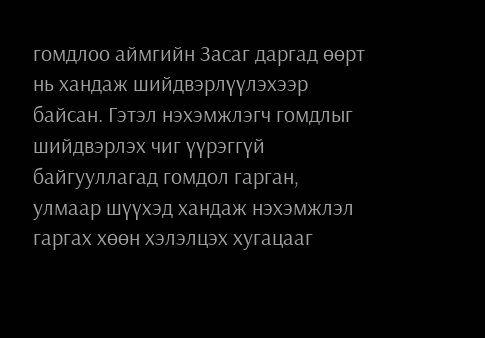гомдлоо аймгийн Засаг даргад өөрт нь хандаж шийдвэрлүүлэхээр байсан. Гэтэл нэхэмжлэгч гомдлыг шийдвэрлэх чиг үүрэггүй байгууллагад гомдол гарган, улмаар шүүхэд хандаж нэхэмжлэл гаргах хөөн хэлэлцэх хугацааг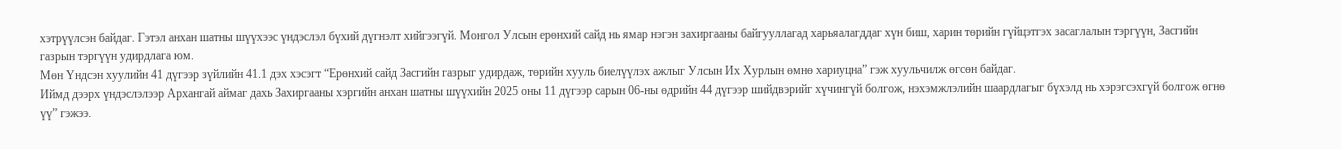хэтрүүлсэн байдаг. Гэтэл анхан шатны шүүхээс үндэслэл бүхий дүгнэлт хийгээгүй. Монгол Улсын ерөнхий сайд нь ямар нэгэн захиргааны байгууллагад харьяалагддаг хүн биш, харин төрийн гүйцэтгэх засаглалын тэргүүн, Засгийн газрын тэргүүн удирдлага юм.
Мөн Үндсэн хуулийн 41 дүгээр зүйлийн 41.1 дэх хэсэгт “Ерөнхий сайд Засгийн газрыг удирдаж, төрийн хууль биелүүлэх ажлыг Улсын Их Хурлын өмнө хариуцна” гэж хуульчилж өгсөн байдаг.
Иймд дээрх үндэслэлээр Архангай аймаг дахь Захиргааны хэргийн анхан шатны шүүхийн 2025 оны 11 дүгээр сарын 06-ны өдрийн 44 дүгээр шийдвэрийг хүчингүй болгож, нэхэмжлэлийн шаардлагыг бүхэлд нь хэрэгсэхгүй болгож өгнө үү” гэжээ.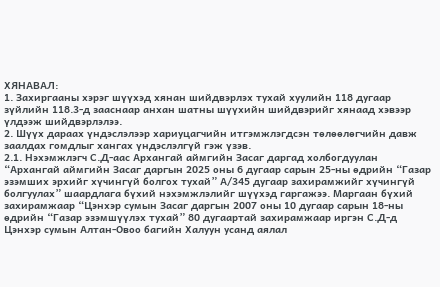ХЯНАВАЛ:
1. Захиргааны хэрэг шүүхэд хянан шийдвэрлэх тухай хуулийн 118 дугаар зүйлийн 118.3-д зааснаар анхан шатны шүүхийн шийдвэрийг хянаад хэвээр үлдээж шийдвэрлэлээ.
2. Шүүх дараах үндэслэлээр хариуцагчийн итгэмжлэгдсэн төлөөлөгчийн давж заалдах гомдлыг хангах үндэслэлгүй гэж үзэв.
2.1. Нэхэмжлэгч С.Д-аас Архангай аймгийн Засаг даргад холбогдуулан “Архангай аймгийн Засаг даргын 2025 оны 6 дугаар сарын 25-ны өдрийн “Газар эзэмших эрхийг хүчингүй болгох тухай” А/345 дугаар захирамжийг хүчингүй болгуулах” шаардлага бүхий нэхэмжлэлийг шүүхэд гаргажээ. Маргаан бүхий захирамжаар “Цэнхэр сумын Засаг даргын 2007 оны 10 дугаар сарын 18-ны өдрийн “Газар эзэмшүүлэх тухай” 80 дугаартай захирамжаар иргэн С.Д-д Цэнхэр сумын Алтан-Овоо багийн Халуун усанд аялал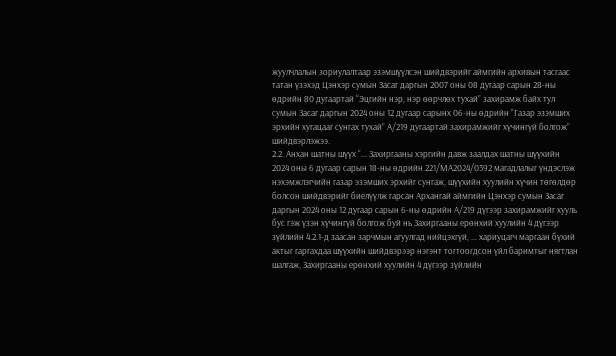жуулчлалын зориулалтаар эзэмшүүлсэн шийдвэрийг аймгийн архивын тасгаас татан үзэхэд Цэнхэр сумын Засаг даргын 2007 оны 08 дугаар сарын 28-ны өдрийн 80 дугаартай “Эцгийн нэр, нэр өөрчлөх тухай” захирамж байх тул сумын Засаг даргын 2024 оны 12 дугаар сарынх 06-ны өдрийн “Газар эзэмших эрхийн хугацааг сунгах тухай” А/219 дугаартай захирамжийг хүчингүй болгож” шийдвэрлэжээ.
2.2. Анхан шатны шүүх “... Захиргааны хэргийн давж заалдах шатны шүүхийн 2024 оны 6 дугаар сарын 18-ны өдрийн 221/МА2024/0392 магадлалыг үндэслэж нэхэмжлэгчийн газар эзэмших эрхийг сунгаж, шүүхийн хуулийн хүчин төгөлдөр болсон шийдвэрийг биелүүлж гарсан Архангай аймгийн Цэнхэр сумын Засаг даргын 2024 оны 12 дугаар сарын 6-ны өдрийн А/219 дүгээр захирамжийг хууль бус гэж үзэн хүчингүй болгож буй нь Захиргааны ерөнхий хуулийн 4 дүгээр зүйлийн 4.2.1-д заасан зарчмын агуулгад нийцэхгүй, ... хариуцагч маргаан бүхий актыг гаргахдаа шүүхийн шийдвэрээр нэгэнт тогтоогдсон үйл баримтыг нягтлан шалгаж, Захиргааны ерөнхий хуулийн 4 дүгээр зүйлийн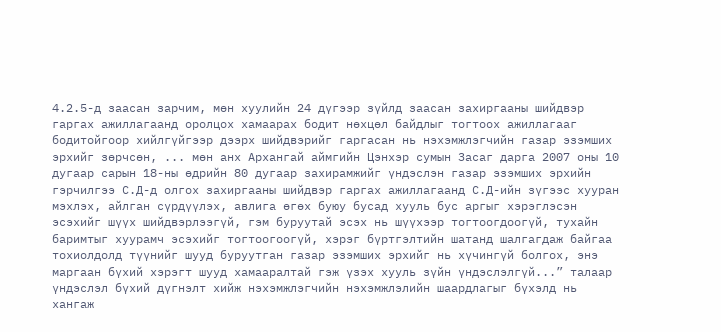4.2.5-д заасан зарчим, мөн хуулийн 24 дүгээр зүйлд заасан захиргааны шийдвэр гаргах ажиллагаанд оролцох хамаарах бодит нөхцөл байдлыг тогтоох ажиллагааг бодитойгоор хийлгүйгээр дээрх шийдвэрийг гаргасан нь нэхэмжлэгчийн газар эзэмших эрхийг зөрчсөн, ... мөн анх Архангай аймгийн Цэнхэр сумын Засаг дарга 2007 оны 10 дугаар сарын 18-ны өдрийн 80 дугаар захирамжийг үндэслэн газар эзэмших эрхийн гэрчилгээ С.Д-д олгох захиргааны шийдвэр гаргах ажиллагаанд С.Д-ийн зүгээс хууран мэхлэх, айлган сүрдүүлэх, авлига өгөх буюу бусад хууль бус аргыг хэрэглэсэн эсэхийг шүүх шийдвэрлээгүй, гэм буруутай эсэх нь шүүхээр тогтоогдоогүй, тухайн баримтыг хуурамч эсэхийг тогтоогоогүй, хэрэг бүртгэлтийн шатанд шалгагдаж байгаа тохиолдолд түүнийг шууд буруутган газар эзэмших эрхийг нь хүчингүй болгох, энэ маргаан бүхий хэрэгт шууд хамааралтай гэж үзэх хууль зүйн үндэслэлгүй...” талаар үндэслэл бүхий дүгнэлт хийж нэхэмжлэгчийн нэхэмжлэлийн шаардлагыг бүхэлд нь хангаж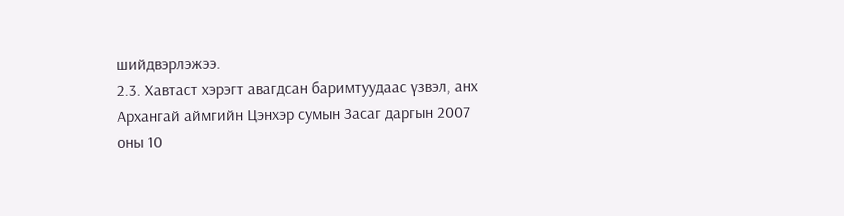шийдвэрлэжээ.
2.3. Хавтаст хэрэгт авагдсан баримтуудаас үзвэл, анх Архангай аймгийн Цэнхэр сумын Засаг даргын 2007 оны 10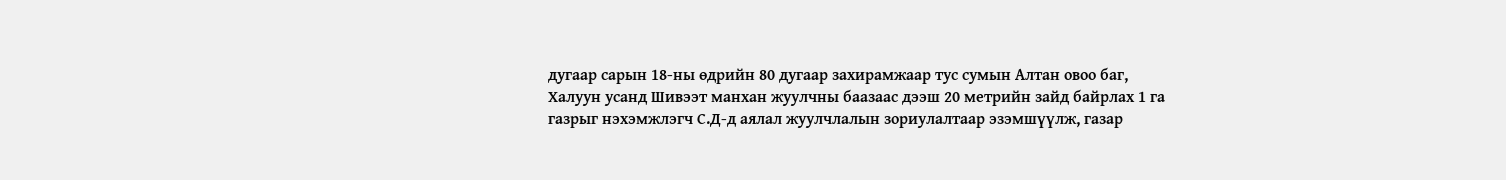дугаар сарын 18-ны өдрийн 80 дугаар захирамжаар тус сумын Алтан овоо баг, Халуун усанд Шивээт манхан жуулчны баазаас дээш 20 метрийн зайд байрлах 1 га газрыг нэхэмжлэгч С.Д-д аялал жуулчлалын зориулалтаар эзэмшүүлж, газар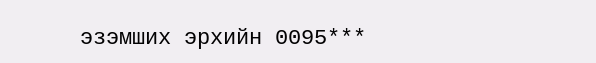эзэмших эрхийн 0095***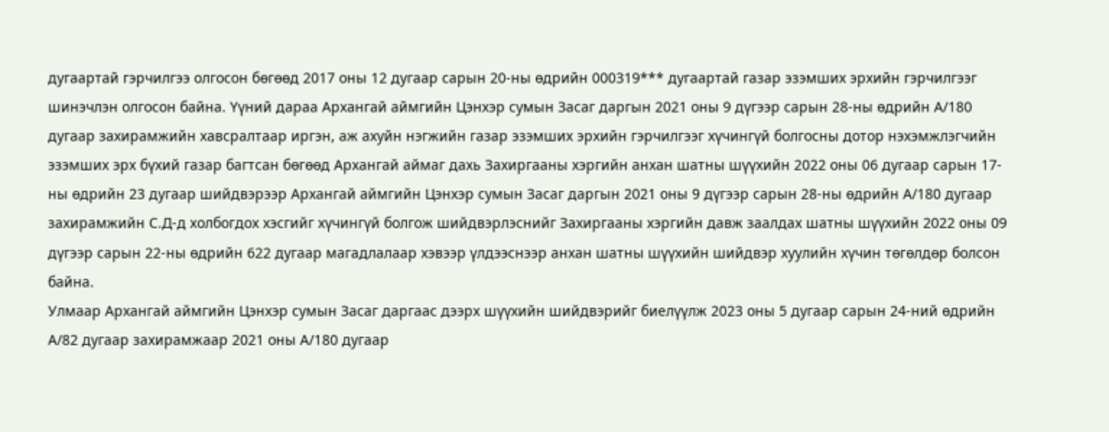дугаартай гэрчилгээ олгосон бөгөөд 2017 оны 12 дугаар сарын 20-ны өдрийн 000319*** дугаартай газар эзэмших эрхийн гэрчилгээг шинэчлэн олгосон байна. Үүний дараа Архангай аймгийн Цэнхэр сумын Засаг даргын 2021 оны 9 дүгээр сарын 28-ны өдрийн А/180 дугаар захирамжийн хавсралтаар иргэн, аж ахуйн нэгжийн газар эзэмших эрхийн гэрчилгээг хүчингүй болгосны дотор нэхэмжлэгчийн эзэмших эрх бүхий газар багтсан бөгөөд Архангай аймаг дахь Захиргааны хэргийн анхан шатны шүүхийн 2022 оны 06 дугаар сарын 17-ны өдрийн 23 дугаар шийдвэрээр Архангай аймгийн Цэнхэр сумын Засаг даргын 2021 оны 9 дүгээр сарын 28-ны өдрийн А/180 дугаар захирамжийн С.Д-д холбогдох хэсгийг хүчингүй болгож шийдвэрлэснийг Захиргааны хэргийн давж заалдах шатны шүүхийн 2022 оны 09 дүгээр сарын 22-ны өдрийн 622 дугаар магадлалаар хэвээр үлдээснээр анхан шатны шүүхийн шийдвэр хуулийн хүчин төгөлдөр болсон байна.
Улмаар Архангай аймгийн Цэнхэр сумын Засаг даргаас дээрх шүүхийн шийдвэрийг биелүүлж 2023 оны 5 дугаар сарын 24-ний өдрийн А/82 дугаар захирамжаар 2021 оны А/180 дугаар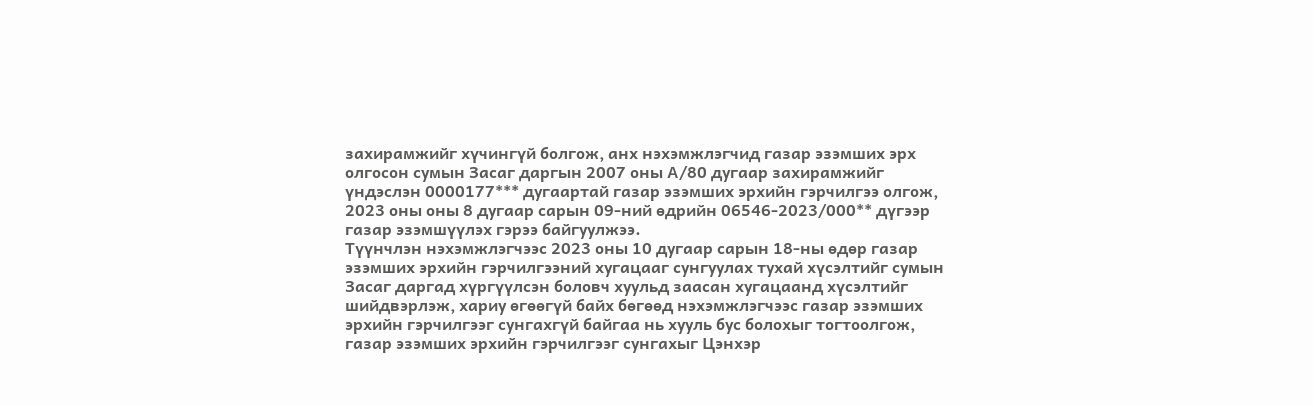захирамжийг хүчингүй болгож, анх нэхэмжлэгчид газар эзэмших эрх олгосон сумын Засаг даргын 2007 оны А/80 дугаар захирамжийг үндэслэн 0000177*** дугаартай газар эзэмших эрхийн гэрчилгээ олгож, 2023 оны оны 8 дугаар сарын 09-ний өдрийн 06546-2023/000** дүгээр газар эзэмшүүлэх гэрээ байгуулжээ.
Түүнчлэн нэхэмжлэгчээс 2023 оны 10 дугаар сарын 18-ны өдөр газар эзэмших эрхийн гэрчилгээний хугацааг сунгуулах тухай хүсэлтийг сумын Засаг даргад хүргүүлсэн боловч хуульд заасан хугацаанд хүсэлтийг шийдвэрлэж, хариу өгөөгүй байх бөгөөд нэхэмжлэгчээс газар эзэмших эрхийн гэрчилгээг сунгахгүй байгаа нь хууль бус болохыг тогтоолгож, газар эзэмших эрхийн гэрчилгээг сунгахыг Цэнхэр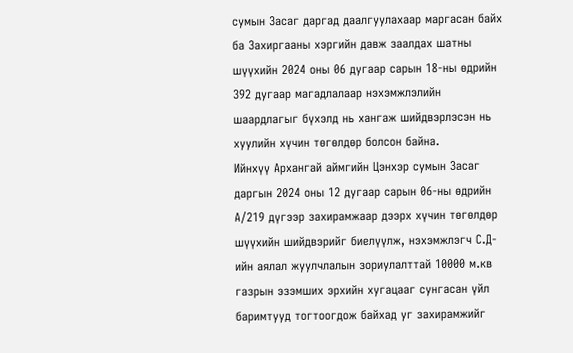сумын Засаг даргад даалгуулахаар маргасан байх ба Захиргааны хэргийн давж заалдах шатны шүүхийн 2024 оны 06 дугаар сарын 18-ны өдрийн 392 дугаар магадлалаар нэхэмжлэлийн шаардлагыг бүхэлд нь хангаж шийдвэрлэсэн нь хуулийн хүчин төгөлдөр болсон байна.
Ийнхүү Архангай аймгийн Цэнхэр сумын Засаг даргын 2024 оны 12 дугаар сарын 06-ны өдрийн А/219 дүгээр захирамжаар дээрх хүчин төгөлдөр шүүхийн шийдвэрийг биелүүлж, нэхэмжлэгч С.Д-ийн аялал жуулчлалын зориулалттай 10000 м.кв газрын эзэмших эрхийн хугацааг сунгасан үйл баримтууд тогтоогдож байхад уг захирамжийг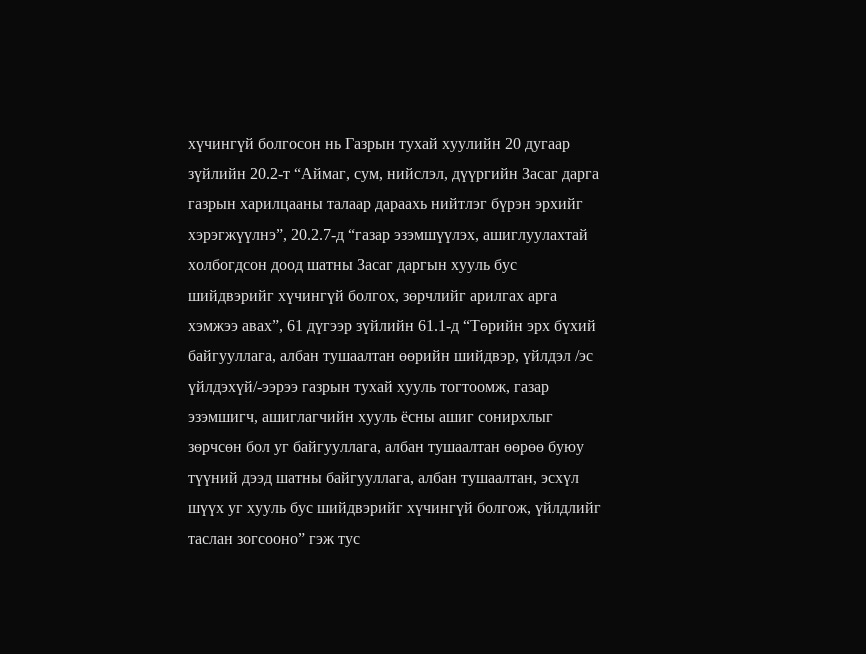хүчингүй болгосон нь Газрын тухай хуулийн 20 дугаар зүйлийн 20.2-т “Аймаг, сум, нийслэл, дүүргийн Засаг дарга газрын харилцааны талаар дараахь нийтлэг бүрэн эрхийг хэрэгжүүлнэ”, 20.2.7-д “газар эзэмшүүлэх, ашиглуулахтай холбогдсон доод шатны Засаг даргын хууль бус шийдвэрийг хүчингүй болгох, зөрчлийг арилгах арга хэмжээ авах”, 61 дүгээр зүйлийн 61.1-д “Төрийн эрх бүхий байгууллага, албан тушаалтан өөрийн шийдвэр, үйлдэл /эс үйлдэхүй/-ээрээ газрын тухай хууль тогтоомж, газар эзэмшигч, ашиглагчийн хууль ёсны ашиг сонирхлыг зөрчсөн бол уг байгууллага, албан тушаалтан өөрөө буюу түүний дээд шатны байгууллага, албан тушаалтан, эсхүл шүүх уг хууль бус шийдвэрийг хүчингүй болгож, үйлдлийг таслан зогсооно” гэж тус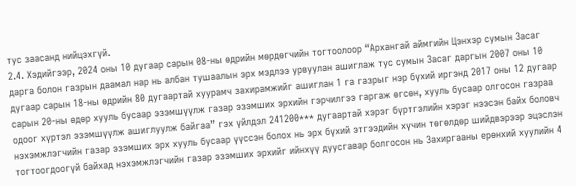тус заасанд нийцэхгүй.
2.4. Хэдийгээр, 2024 оны 10 дугаар сарын 08-ны өдрийн мөрдөгчийн тогтоолоор “Архангай аймгийн Цэнхэр сумын Засаг дарга болон газрын даамал нар нь албан тушаалын эрх мэдлээ урвуулан ашиглаж тус сумын Засаг даргын 2007 оны 10 дугаар сарын 18-ны өдрийн 80 дугаартай хуурамч захирамжийг ашиглан 1 га газрыг нэр бүхий иргэнд 2017 оны 12 дугаар сарын 20-ны өдөр хууль бусаар эзэмшүүлж газар эзэмших эрхийн гэрчилгээ гаргаж өгсөн, хууль бусаар олгосон газраа одоог хүртэл эзэмшүүлж ашиглуулж байгаа” гэх үйлдэл 241200*** дугаартай хэрэг бүртгэлийн хэрэг нээсэн байх боловч нэхэмжлэгчийн газар эзэмших эрх хууль бусаар үүссэн болох нь эрх бүхий этгээдийн хүчин төгөлдөр шийдвэрээр эцэслэн тогтоогдоогүй байхад нэхэмжлэгчийн газар эзэмших эрхийг ийнхүү дуусгавар болгосон нь Захиргааны ерөнхий хуулийн 4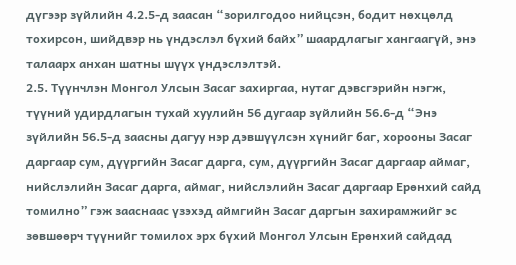дүгээр зүйлийн 4.2.5-д заасан “зорилгодоо нийцсэн, бодит нөхцөлд тохирсон, шийдвэр нь үндэслэл бүхий байх” шаардлагыг хангаагүй, энэ талаарх анхан шатны шүүх үндэслэлтэй.
2.5. Түүнчлэн Монгол Улсын Засаг захиргаа, нутаг дэвсгэрийн нэгж, түүний удирдлагын тухай хуулийн 56 дугаар зүйлийн 56.6-д “Энэ зүйлийн 56.5-д заасны дагуу нэр дэвшүүлсэн хүнийг баг, хорооны Засаг даргаар сум, дүүргийн Засаг дарга, сум, дүүргийн Засаг даргаар аймаг, нийслэлийн Засаг дарга, аймаг, нийслэлийн Засаг даргаар Ерөнхий сайд томилно” гэж зааснаас үзэхэд аймгийн Засаг даргын захирамжийг эс зөвшөөрч түүнийг томилох эрх бүхий Монгол Улсын Ерөнхий сайдад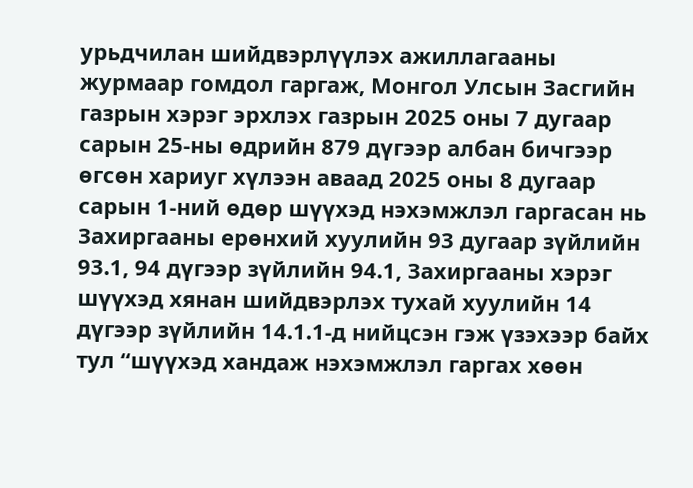урьдчилан шийдвэрлүүлэх ажиллагааны журмаар гомдол гаргаж, Монгол Улсын Засгийн газрын хэрэг эрхлэх газрын 2025 оны 7 дугаар сарын 25-ны өдрийн 879 дүгээр албан бичгээр өгсөн хариуг хүлээн аваад 2025 оны 8 дугаар сарын 1-ний өдөр шүүхэд нэхэмжлэл гаргасан нь Захиргааны ерөнхий хуулийн 93 дугаар зүйлийн 93.1, 94 дүгээр зүйлийн 94.1, Захиргааны хэрэг шүүхэд хянан шийдвэрлэх тухай хуулийн 14 дүгээр зүйлийн 14.1.1-д нийцсэн гэж үзэхээр байх тул “шүүхэд хандаж нэхэмжлэл гаргах хөөн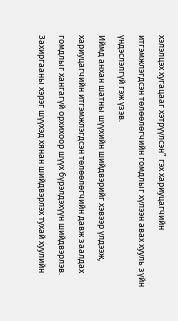хэлэлцэх хугацааг хэтрүүлсэн” гэх хариуцагчийн итгэмжлэгдсэн төлөөлөгчийн гомдлыг хүлээн авах хууль зүйн үндэслэлгүй гэж үзэв.
Иймд анхан шатны шүүхийн шийдвэрийг хэвээр үлдээж, хариуцагчийн итгэмжлэгдсэн төлөөлөгчийн давж заалдах гомдлыг хангагүй орхихоор шүүх бүрэлдэхүүн шийдвэрлэв.
Захиргааны хэрэг шүүхэд хянан шийдвэрлэх тухай хуулийн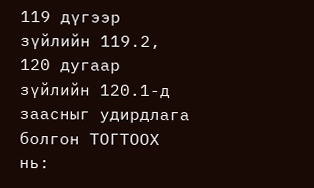119 дүгээр зүйлийн 119.2, 120 дугаар зүйлийн 120.1-д заасныг удирдлага болгон ТОГТООХ нь: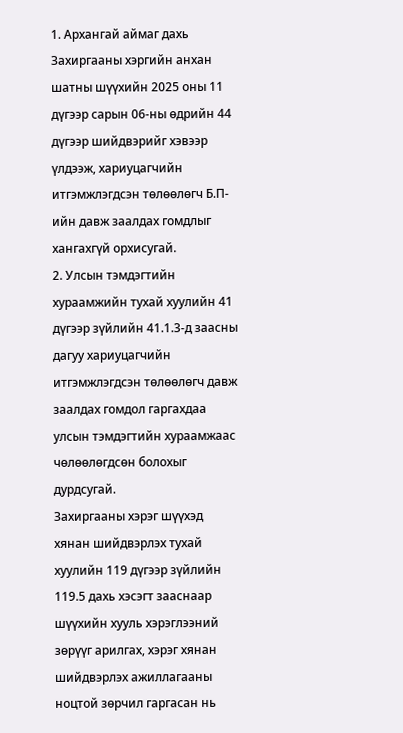1. Архангай аймаг дахь Захиргааны хэргийн анхан шатны шүүхийн 2025 оны 11 дүгээр сарын 06-ны өдрийн 44 дүгээр шийдвэрийг хэвээр үлдээж, хариуцагчийн итгэмжлэгдсэн төлөөлөгч Б.П-ийн давж заалдах гомдлыг хангахгүй орхисугай.
2. Улсын тэмдэгтийн хураамжийн тухай хуулийн 41 дүгээр зүйлийн 41.1.3-д заасны дагуу хариуцагчийн итгэмжлэгдсэн төлөөлөгч давж заалдах гомдол гаргахдаа улсын тэмдэгтийн хураамжаас чөлөөлөгдсөн болохыг дурдсугай.
Захиргааны хэрэг шүүхэд хянан шийдвэрлэх тухай хуулийн 119 дүгээр зүйлийн 119.5 дахь хэсэгт зааснаар шүүхийн хууль хэрэглээний зөрүүг арилгах, хэрэг хянан шийдвэрлэх ажиллагааны ноцтой зөрчил гаргасан нь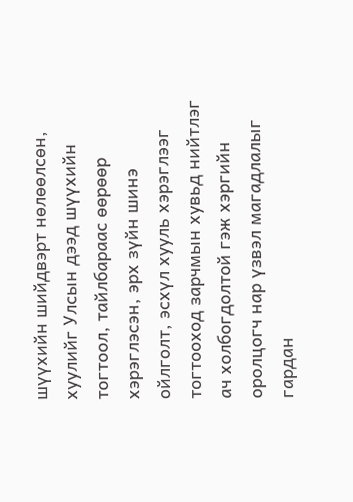шүүхийн шийдвэрт нөлөөлсөн, хуулийг Улсын дээд шүүхийн тогтоол, тайлбараас өөрөөр хэрэглэсэн, эрх зүйн шинэ ойлголт, эсхүл хууль хэрэглээг тогтооход зарчмын хувьд нийтлэг ач холбогдолтой гэж хэргийн оролцогч нар үзвэл магадлалыг гардан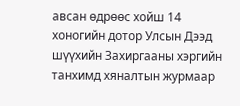авсан өдрөөс хойш 14 хоногийн дотор Улсын Дээд шүүхийн Захиргааны хэргийн танхимд хяналтын журмаар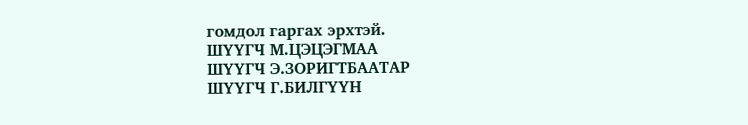гомдол гаргах эрхтэй.
ШҮҮГЧ М.ЦЭЦЭГМАА
ШҮҮГЧ Э.ЗОРИГТБААТАР
ШҮҮГЧ Г.БИЛГҮҮН